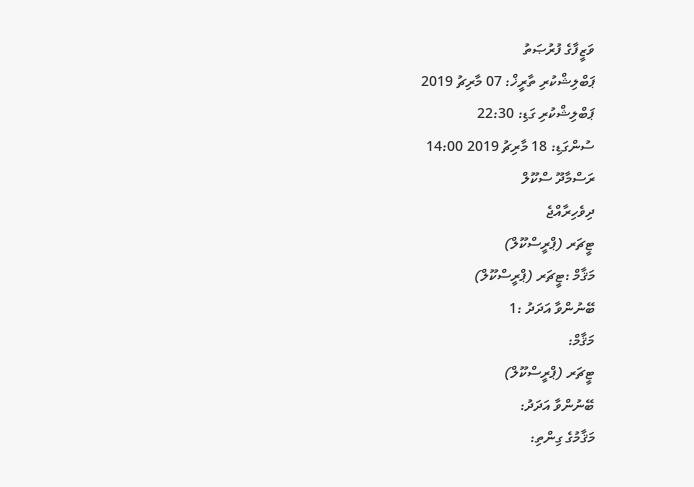ވަޒީފާގެ ފުރުޞަތު
ޕަބްލިޝްކުރި ތާރީޚް: 07 މާރިޗު 2019
ޕަބްލިޝްކުރި ގަޑި: 22:30
ސުންގަޑި: 18 މާރިޗު 2019 14:00
ރަސްމާދޫ ސްކޫލް
ދިވެހިރާއްޖެ
ޓީޗަރ (ޕްރީސްކޫލް)
މަޤާމް :ޓީޗަރ (ޕްރީސްކޫލް)
ބޭނުންވާ އަދަދު :1
މަޤާމް:
ޓީޗަރ (ޕްރީސްކޫލް)
ބޭނުންވާ އަދަދު:
މަޤާމުގެ ގިންތި: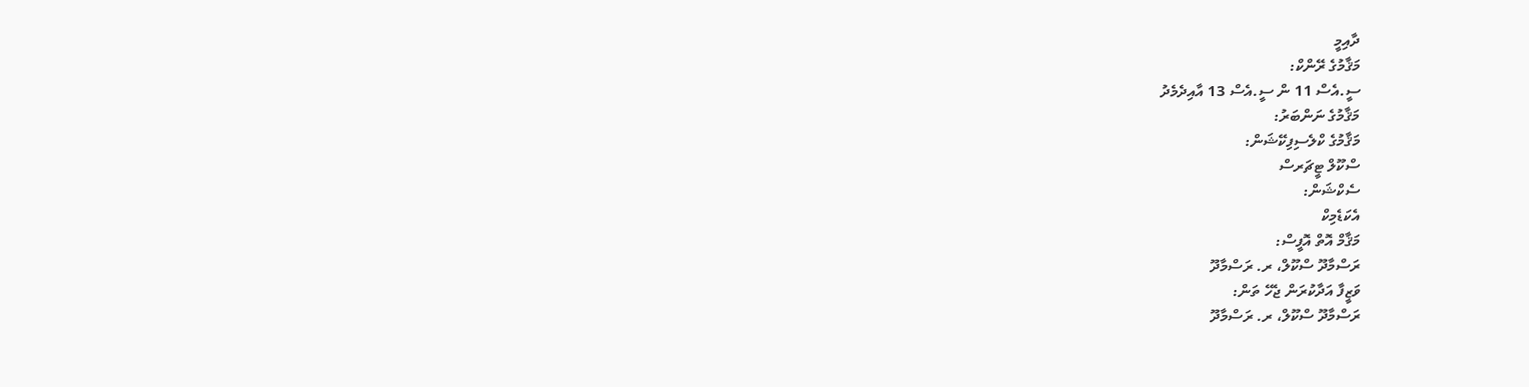ދާއިމީ
މަޤާމުގެ ރޭންކް:
ސީ.އެސް 11 ން ސީ.އެސް 13 އާއިދެމެދު
މަޤާމުގެ ނަންބަރު:
މަޤާމުގެ ކްލެސިފިކޭޝަން:
ސްކޫލް ޓީޗަރސް
ސެކްޝަން:
އެކަޑެމިކް
މަޤާމް އޮތް އޮފީސް:
ރަސްމާދޫ ސްކޫލް، ރ. ރަސްމާދޫ
ވަޒީފާ އަދާކުރަން ޖެހޭ ތަން:
ރަސްމާދޫ ސްކޫލް، ރ. ރަސްމާދޫ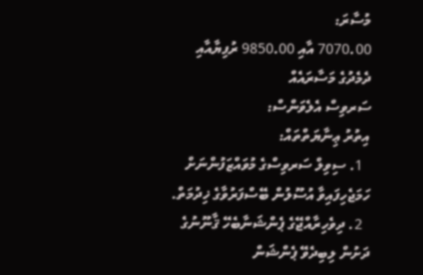މުސާރަ:
7070.00 އާއި 9850.00 ރުފިޔާއާއި ދެމެދުގެ މަސާރައެއް
ސަރވިސް އެލެވަންސް:
އިތުރު ޢިނާޔަތްތައް:
  1. ސިވިލް ސަރވިސްގެ މުވައްޒަފުންނަށް ހަމަޖެހިފައިވާ އުސޫލުން ބޭސްފަރުވާގެ ޚިދުމަތް.
  2. ދިވެހިރާއްޖޭގެ ޕެންޝަނާބެހޭ ޤާނޫނުގެ ދަށުން ލިބިދެވޭ ޕެންޝަން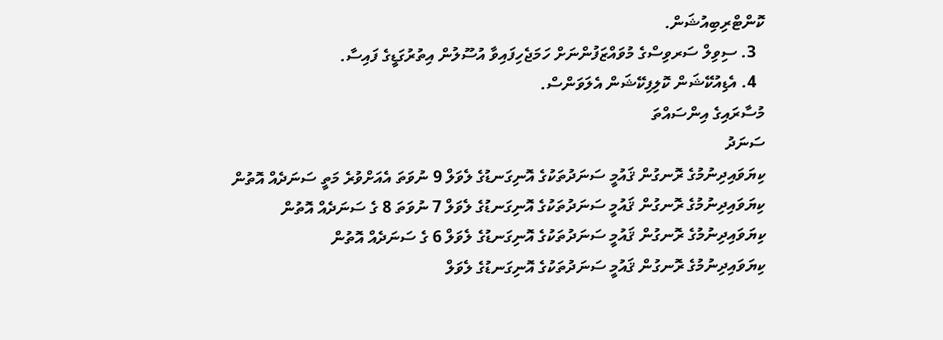ކޮންޓްރިބިއުޝަން.
  3. ސިވިލް ސަރވިސްގެ މުވައްޒަފުންނަށް ހަމަޖެހިފައިވާ އުސޫލުން އިތުރުގަޑީގެ ފައިސާ.
  4. އެޑިއުކޭޝަން ކޮލިފިކޭޝަން އެލަވަންސް.
މުސާރައިގެ އިންސައްތަ
ސަނަދު
ކިޔަވައިދިނުމުގެ ރޮނގުން ޤައުމީ ސަނަދުތަކުގެ އޮނިގަނޑުގެ ލެވަލް 9 ނުވަތަ އެއަށްވުރެ މަތީ ސަނަދެއް އޮތުން
ކިޔަވައިދިނުމުގެ ރޮނގުން ޤައުމީ ސަނަދުތަކުގެ އޮނިގަނޑުގެ ލެވަލް 7 ނުވަތަ 8 ގެ ސަނަދެއް އޮތުން
ކިޔަވައިދިނުމުގެ ރޮނގުން ޤައުމީ ސަނަދުތަކުގެ އޮނިގަނޑުގެ ލެވަލް 6 ގެ ސަނަދެއް އޮތުން
ކިޔަވައިދިނުމުގެ ރޮނގުން ޤައުމީ ސަނަދުތަކުގެ އޮނިގަނޑުގެ ލެވަލް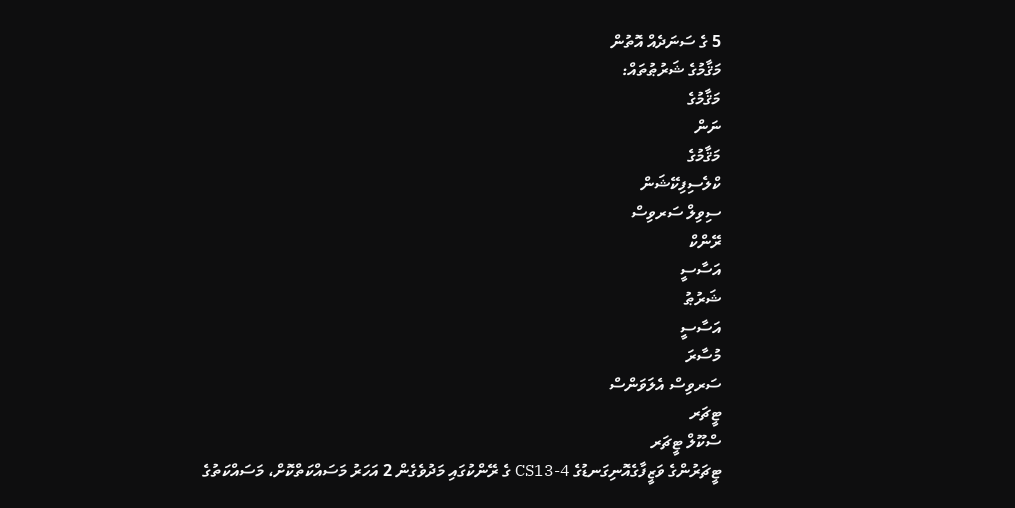5 ގެ ސަނަދެއް އޮތުން
މަޤާމުގެ ޝަރުޠުތައް:
މަޤާމުގެ
ނަން
މަޤާމުގެ
ކްލެސިފިކޭޝަން
ސިވިލް ސަރވިސް
ރޭންކް
އަސާސީ
ޝަރުޠު
އަސާސީ
މުސާރަ
ސަރވިސް އެލަވަންސް
ޓީޗަރ
ސްކޫލް ޓީޗަރ
ޓީޗަރުންގެ ވަޒީފާގެއޮނިގަނޑުގެ 4-CS13 ގެ ރޭންކުގައި މަދުވެގެން 2 އަހަރު މަސައްކަތްކޮށް، މަސައްކަތުގެ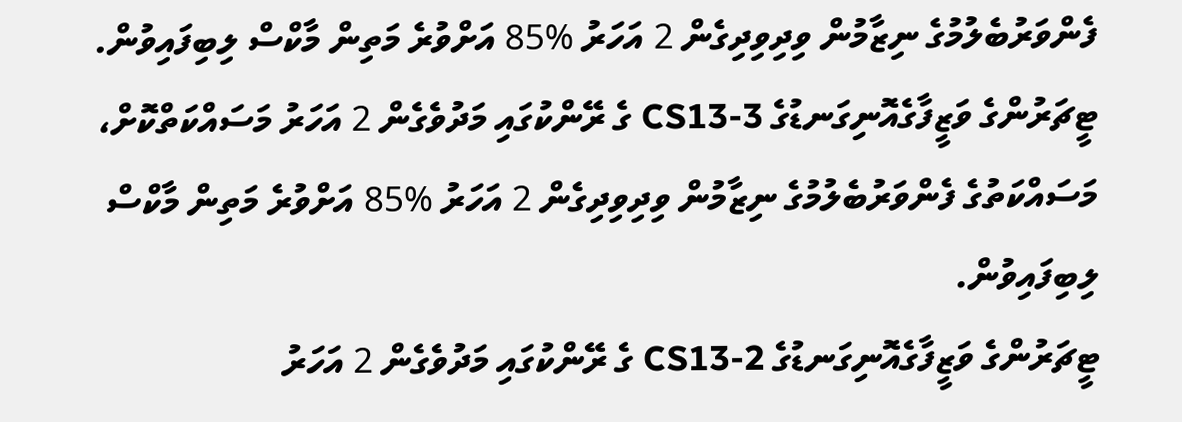ފެންވަރުބެލުމުގެ ނިޒާމުން ވިދިވިދިގެން 2 އަހަރު %85 އަށްވުރެ މަތިން މާކްސް ލިބިފައިވުން.
ޓީޗަރުންގެ ވަޒީފާގެއޮނިގަނޑުގެ 3-CS13 ގެ ރޭންކުގައި މަދުވެގެން 2 އަހަރު މަސައްކަތްކޮށް، މަސައްކަތުގެ ފެންވަރުބެލުމުގެ ނިޒާމުން ވިދިވިދިގެން 2 އަހަރު %85 އަށްވުރެ މަތިން މާކްސް ލިބިފައިވުން.
ޓީޗަރުންގެ ވަޒީފާގެއޮނިގަނޑުގެ 2-CS13 ގެ ރޭންކުގައި މަދުވެގެން 2 އަހަރު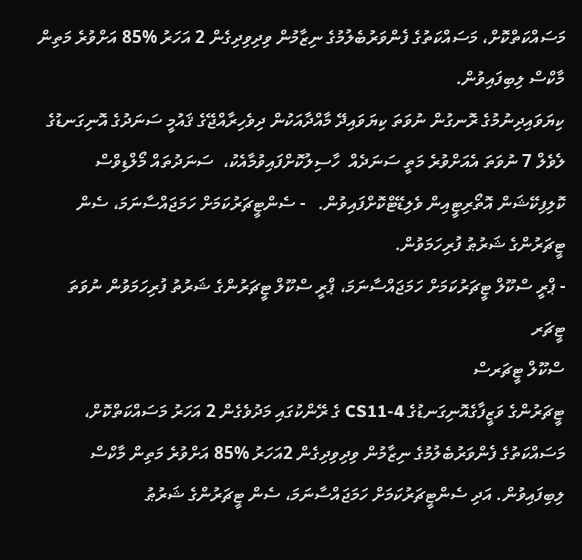މަސައްކަތްކޮށް، މަސައްކަތުގެ ފެންވަރުބެލުމުގެ ނިޒާމުން ވިދިވިދިގެން 2 އަހަރު %85 އަށްވުރެ މަތިން މާކްސް ލިބިފައިވުން.
ކިޔަވައިދިނުމުގެ ރޮނގުން ނުވަތަ ކިޔަވައިދޭ މާއްދާއަކުން ދިވެހިރާއްޖޭގެ ޤައުމީ ސަނަދުގެ އޮނިގަނޑުގެ ލެވެލް 7 ނުވަތަ އެއަށްވުރެ މަތީ ސަނަދެއް  ހާސިލުކޮށްފައިވުމާއެކު،  ސަނަދުތައް މޯލްޑިވްސް ކޮލިފިކޭޝަން އޮތޯރިޓީއިން ވެލިޑޭޓްކޮށްފައިވުން.   - ސެންޓީޗަރުކަމަށް ހަމަޖައްސާނަމަ، ސެން ޓީޗަރުންގެ ޝަރުޠު ފުރިހަމަވުން.
- ޕްރީ ސްކޫލް ޓީޗަރުކަމަށް ހަމަޖައްސާނަމަ، ޕްރީ ސްކޫލް ޓީޗަރުންގެ ޝަރުތު ފުރިހަމަވުން ނުވަތަ
ޓީޗަރ
ސްކޫލް ޓީޗަރސް
ޓީޗަރުންގެ ވަޒީފާގެއޮނިގަނޑުގެ 4-CS11 ގެ ރޭންކުގައި މަދުވެގެން 2 އަހަރު މަސައްކަތްކޮށް، މަސައްކަތުގެ ފެންވަރުބެލުމުގެ ނިޒާމުން ވިދިވިދިގެން 2އަހަރު %85 އަށްވުރެ މަތިން މާކްސް ލިބިފައިވުން. އަދި ސެންޓީޗަރުކަމަށް ހަމަޖައްސާނަމަ، ސެން ޓީޗަރުންގެ ޝަރުޠު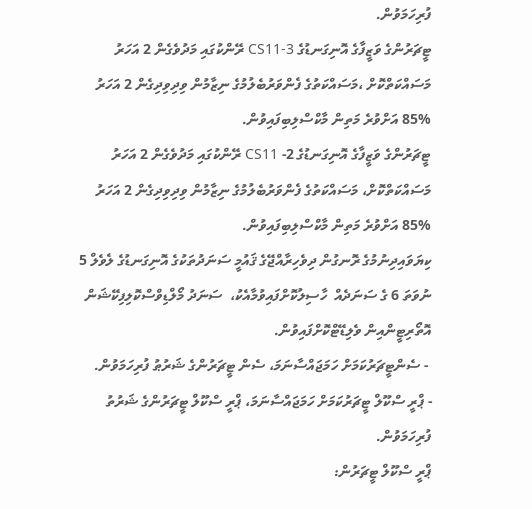ފުރިހަމަވުން.
ޓީޗަރުންގެ ވަޒީފާގެ އޮނިގަނޑުގެ CS11-3 ރޭންކުގައި މަދުވެގެން 2 އަހަރު މަސައްކަތްކޮށް ،މަސައްކަތުގެ ފެންވަރުބެލުމުގެ ނިޒާމުން ވިދިވިދިގެން 2 އަހަރު %85 އަށްވުރެ މަތިން މާކްސްލިބިފައިވުން.
ޓީޗަރުންގެ ވަޒީފާގެ އޮނިގަނޑުގެ 2- CS11 ރޭންކުގައި މަދުވެގެން 2 އަހަރު މަސައްކަތްކޮށް، މަސައްކަތުގެ ފެންވަރުބެލުމުގެ ނިޒާމުން ވިދިވިދިގެން 2 އަހަރު %85 އަށްވުރެ މަތިން މާކްސްލިބިފައިވުން.
ކިޔަވައިދިނުމުގެ ރޮނގުން ދިވެހިރާއްޖޭގެ ޤައުމީ ސަނަދުތަކުގެ އޮނިގަނޑުގެ ލެވެލް 5 ނުވަތަ 6 ގެ ސަނަދެއް  ހާސިލުކޮށްފައިވުމާއެކު،  ސަނަދު މޯލްޑިވްސްކޮލިފިކޭޝަން އޮތޯރިޓީންއިން ވެލިޑޭޓްކޮށްފައިވުން.
 - ސެންޓީޗަރުކަމަށް ހަމަޖައްސާނަމަ، ސެން ޓީޗަރުންގެ ޝަރުޠު ފުރިހަމަވުން.
- ޕްރީ ސްކޫލް ޓީޗަރުކަމަށް ހަމަޖައްސާނަމަ، ޕްރީ ސްކޫލް ޓީޗަރުންގެ ޝަރުތު ފުރިހަމަވުން.
ޕްރީ ސްކޫލް ޓީޗަރުން: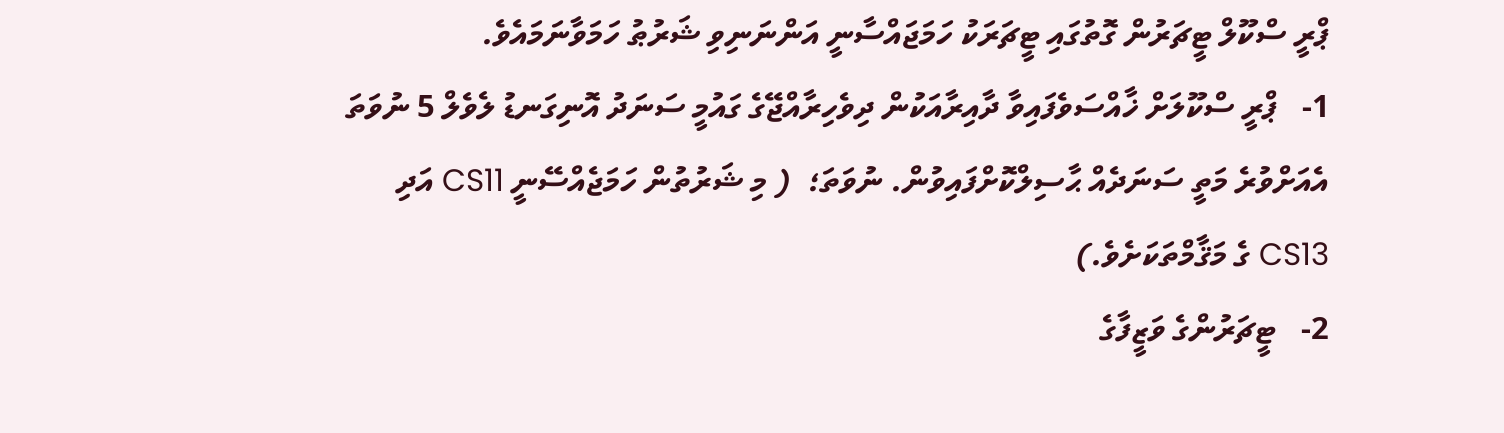ޕްރީ ސްކޫލް ޓީޗަރުން ގޮތުގައި ޓީޗަރަކު ހަމަޖައްސާނީ އަންނަނިވި ޝަރުޠު ހަމަވާނަމައެވެ.
1-   ޕްރީ ސްކޫލަށް ޚާއްސަވެފައިވާ ދާއިރާއަކުން ދިވެހިރާއްޖޭގެ ގައުމީ ސަނަދު އޮނިގަނޑު ލެވެލް 5 ނުވަތަ އެއަށްވުރެ މަތީ ސަނަދެއް ޙާސިލްކޮށްފައިވުން. ނުވަތަ؛  ( މި ޝަރުތުން ހަމަޖެއްސޭނީ CS11 އަދި CS13 ގެ މަޤާމްތަކަށެވެ.)
2-   ޓީޗަރުންގެ ވަޒީފާގެ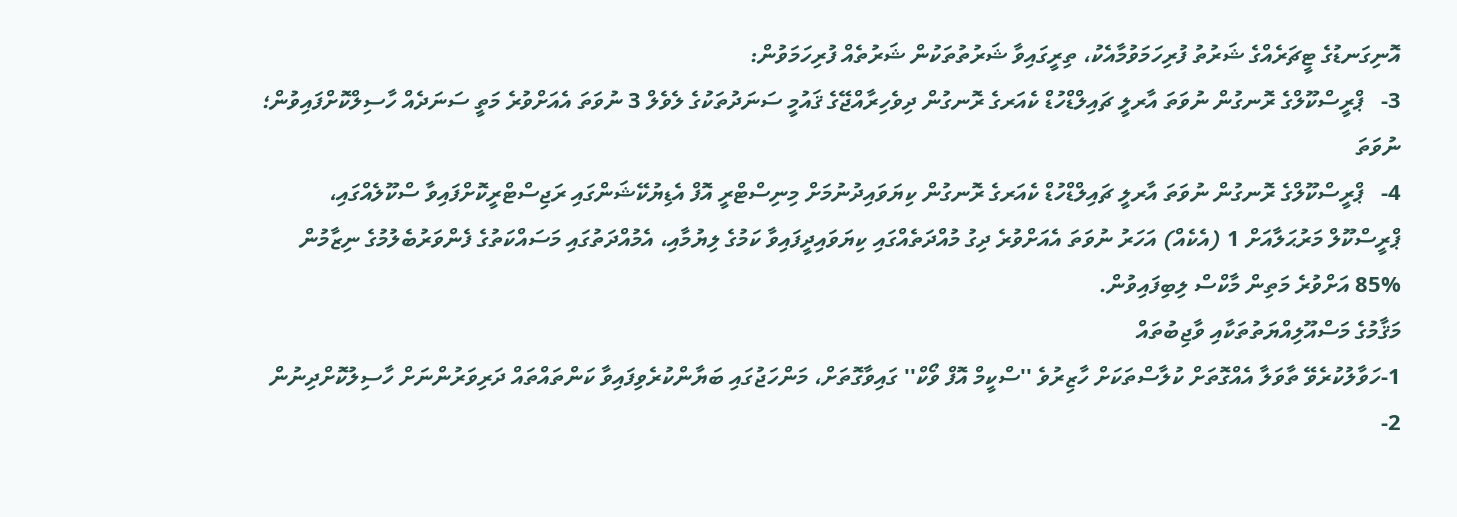އޮނިގަނޑުގެ ޓީޗަރެއްގެ ޝަރުތު ފުރިހަމަވުމާއެކު، ތިރީގައިވާ ޝަރުތުތަކުން ޝަރުތެއް ފުރިހަމަވުން:
3-   ޕްރީސްކޫލްގެ ރޮނގުން ނުވަތަ އާރލީ ޗައިލްޑްހުޑް ކެއަރގެ ރޮނގުން ދިވެހިރާއްޖޭގެ ޤައުމީ ސަނަދުތަކުގެ ލެވެލް 3 ނުވަތަ އެއަށްވުރެ މަތީ ސަނަދެއް ހާސިލްކޮށްފައިވުން؛ ނުވަތަ
4-   ޕްރީސްކޫލްގެ ރޮނގުން ނުވަތަ އާރލީ ޗައިލްޑްހުޑް ކެއަރގެ ރޮނގުން ކިޔަވައިދުނުމަށް މިނިސްޓްރީ އޮފް އެޑިޔުކޭޝަންގައި ރަޖިސްޓްރީކޮށްފައިވާ ސްކޫލެއްގައި، ޕްރީސްކޫލް މަރުޙަލާއަށް 1 (އެކެއް) އަހަރު ނުވަތަ އެއަށްވުރެ ދިގު މުއްދަތެއްގައި ކިޔަވައިދީފައިވާ ކަމުގެ ލިޔުމާއި، އެމުއްދަތުގައި މަސައްކަތުގެ ފެންވަރުބެލުމުގެ ނިޒާމުން %85 އަށްވުރެ މަތިން މާކްސް ލިބިފައިވުން.
މަޤާމުގެ މަސްއޫލިއްޔަތުތަކާއި ވާޖިބުތައް
1-ހަވާލުކުރެވޭ ތާވަލާ އެއްގޮތަށް ކުލާސްތަކަށް ހާޒިރުވެ ''ސްކީމް އޮފް ވޯކް'' ގައިވާގޮތަށް، މަންހަޖުގައި ބަޔާންކުރެވިފައިވާ ކަންތައްތައް ދަރިވަރުންނަށް ހާސިލުކޮށްދިނުން
2-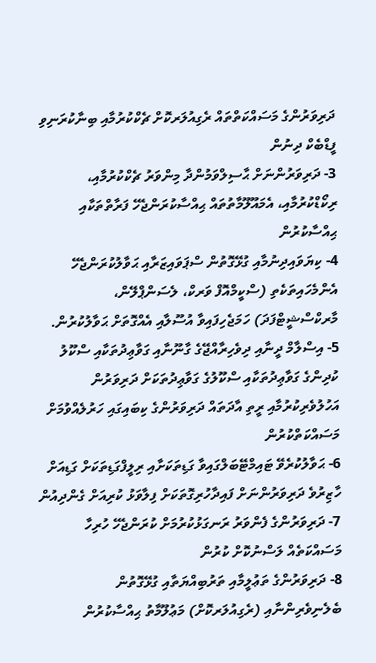ދަރިވަރުންގެ މަސައްކަތްތައް ރެގިއުލަރކޮށް ޗެކްކުރުމާއި ބިނާކުރަނިވި ފީޑްބެކް ދިނުން
3- ދަރިވަރުންނަށް ޙާސިލްވަމުންދާ މިންވަރު ޗެކްކުރުމާއި، ރިކޯޑްކުރުމާއި، އެމައޫލޫމާތުތައް ޙިއްސާކުރަންޖެހޭ ފަރާތްތަކާއި ޙިއްސާކުރުން
4- ކިޔަވައިދިނުމާއި ގުޅޭގޮތުން ސްޕަވައިޒަރާއި ޙަވާލުކުރަންޖެހޭ އެންމެހައިތަކެތި (ސްކީމްއޮފް ވަރކް، ލެސަންޕްލޭން، މާރކްސްޝީޓްފަދަ) ހަމަޖެހިފައިވާ އުސޫލާއި އެއްގޮތަށް ޙަވާލުކުރުން.
5- އިސްލާމް ދީނާއި ދިވެހިރާއްޖޭގެ ގާނޫނާއި ގަވާޢިދުތަކާއި ސްކޫލު ކުދިންގެ ގަވާޢިދުތަކާއި ސްކޫލުގެ ގަވާޢިދުތަކަށް ދަރިވަރުން އަހުލުވެރިކުރުމާއި ރީތި އާދަތައް ދަރިވަރުންގެ ކިބައިގައި ހަރުލެއްވުމަށް މަސައްކަތްކުރުން
6- ޙަވާލުކުރެވޭ ޓައިމްޓޭބަލްގައިވާ ގަޑިތަކަށާއި ރިލީފްގަޑިތަކަށް ގަޑިއަށް ހާޒިރުވެ ދަރިވަރުންނަށް ފައިދާހުރިގޮތަކަށް ފިލާވަޅު ކުރިއަށް ގެންދިއުން
7- ދަރިވަރުންގެ ފެންވަރު ރަނގަޅުކުރުމަށް ކުރަންޖެހޭ ހުރިހާ މަސައްކަތެއް ލަސްނުކޮށް ކުރުން
8- ދަރިވަރުންގެ ތަޢުލީމާއި ތަރުބިއްޔަތާއި ގުޅޭގޮތުން ބެލެނިވެރިންނާއި (ރެގިއުލަރކޮށް) މަޢުލޫމާތު ޙިއްސާކުރުން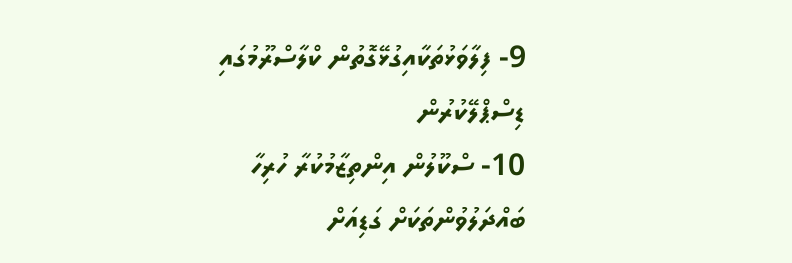9- ފިލާވަޅުތަކާއިގުޅޭގޮތުން ކްލާސްރޫމުގައި ޑިސްޕްލޭކުރުން
10- ސްކޫލުން އިންތިޒާމުކުރާ ހުރިހާ ބައްދަލުވުންތަކަށް ގަޑިއަށް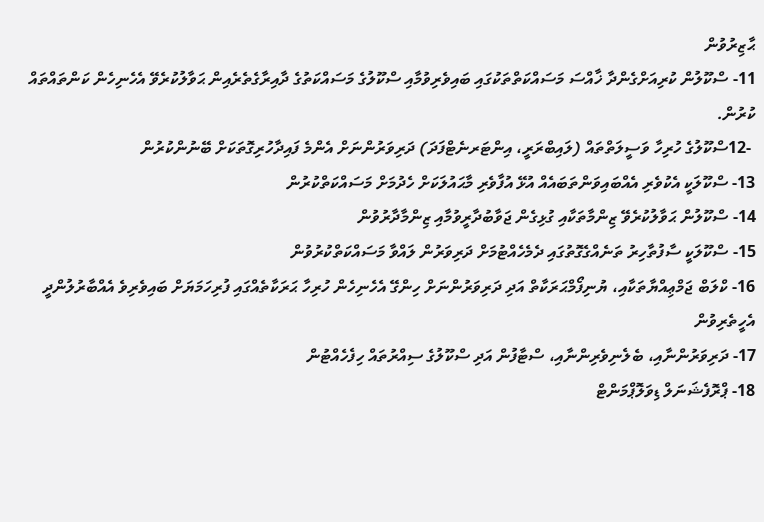ޙާޒިރުވުން
11- ސްކޫލުން ކުރިއަށްގެންދާ ޚާއްސަ މަސައްކަތްތަކުގައި ބައިވެރިވުމާއި ސްކޫލުގެ މަސައްކަތުގެ ދާއިރާގެތެރެއިން ޙަވާލުކުރެވޭ އެހެނިހެން ކަންތައްތައް ކުރުން.
 -12ސްކޫލުގެ ހުރިހާ ވަސީލަތްތައް (ލައިބްރަރީ، އިންޓަރނެޓްފަދަ) ދަރިވަރުންނަށް އެންމެ ފައިދާހުރިގޮތަކަށް ބޭނުންކުރުން
13- ސްކޫލަކީ އެކުވެރި އެއްބައިވަންތަބައެއް އުޅޭ އުފާވެރި މާޙައުލަކަށް ހެދުމަށް މަސައްކަތްކުރުން
14- ސްކޫލުން ޙަވާލުކުރެވޭ ޒިންމާތަކާއި ގުޅިގެން ޖަވާބުދާރީވުމާއި ޒިންމާދާރުވުން
15- ސްކޫލަކީ ސާފުތާހިރު ތަނެއްގެގޮތުގައި ދެމެހެއްޓުމަށް ދަރިވަރުން ލައްވާ މަސައްކަތްކުރުވުން
16- ކްލަބް ޖަމްޢިއްޔާތަކާއި، ޔުނިފޯމްޙަރަކާތް އަދި ދަރިވަރުންނަށް ހިންގޭ އެހެނިހެން ހުރިހާ ޙަރަކާތެއްގައި ފުރިހަމަޔަށް ބައިވެރިވެ އެއްބާރުލުންދީ އެހީތެރިވުން
17- ދަރިވަރުންނާއި، ބެލެނިވެރިންނާއި، ސްޓާފުން އަދި ސްކޫލުގެ ސިއްރުތައް ހިފެހެއްޓުން
18- ޕްރޮފެޝަނަލް ޑިވަލޮޕްމަންޓް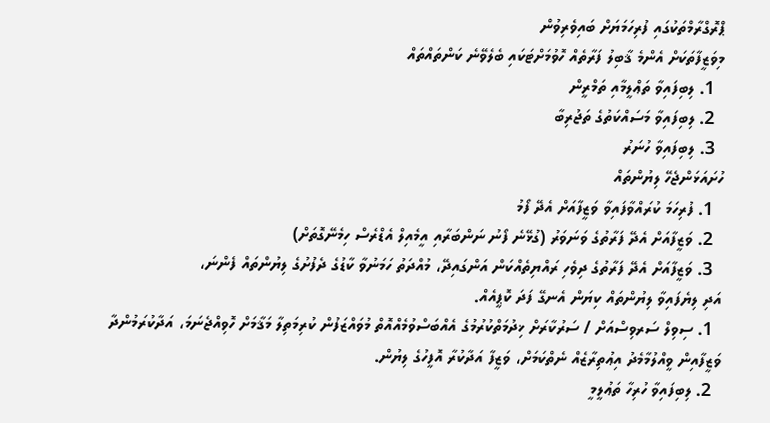ޕްރޮގްރާމްތަކުގައި ފުރިހަމަޔަށް ބައިވެރިވުން
މިވަޒީފާތަކަށް އެންމެ ޤާބިލު ފަރާތެއް ހޮވުމަށްޓަކައި ބެލެވޭނެ ކަންތައްތައް
  1. ލިބިފައިވާ ތަޢްލީމާއި ތަމްރީން
  2. ލިބިފައިވާ މަސައްކަތުގެ ތަޖުރިބާ
  3. ލިބިފައިވާ ހުނަރު
ހުށައަޅަންޖެހޭ ލިޔުންތައް
  1. ފުރިހަމަ ކުރައްވާފައިވާ ވަޒީފާއަށް އެދޭ ފޯމު
  2. ވަޒީފާއަށް އެދޭ ފަރާތުގެ ވަނަވަރު (ގުޅޭނެ ފޯނު ނަންބަރާއި އީމެއިލް އެޑްރެސް ހިމެނޭގޮތަށް)
  3. ވަޒީފާއަށް އެދޭ ފަރާތުގެ ދިވެހި ރައްޔިތެއްކަން އަންގައިދޭ، މުއްދަތު ހަމަނުވާ ކާޑުގެ ދެފުށުގެ ލިޔުންތައް ފެންނަ،
އަދި ލިޔެފައިވާ ލިޔުންތައް ކިޔަން އެނގޭ ފަދަ ކޮޕީއެއް.
  1. ސިވިލް ސަރވިސްއަށް / ސަރުކާރަށް ޚިދުމަތްކުރުމުގެ އެއްބަސްވުމެއްއޮތް މުވައްޒަފުން ކުރިމަތިލާ މަޤާމަށް ހޮވިއްޖެނަމަ، އަދާކުރަމުންދާ ވަޒީފާއިން ވީއްލުމާމެދު އިޢުތިރާޒެއް ނެތްކަމަށް، ވަޒީފާ އަދާކުރާ އޮފީހުގެ ލިޔުން.
  2. ލިބިފައިވާ ހުރިހާ ތަޢުލީމީ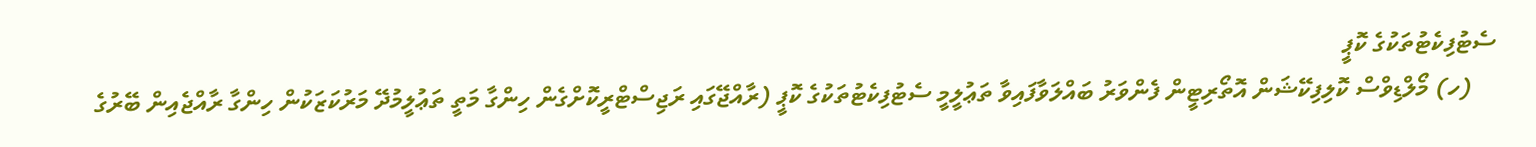ސެޓުފިކެޓުތަކުގެ ކޮޕީ
    (ހ) މޯލްޑިވްސް ކޮލިފިކޭޝަން އޮތޯރިޓީން ފެންވަރު ބައްލަވާފައިވާ ތަޢުލީމީ ސެޓުފިކެޓުތަކުގެ ކޮޕީ (ރާއްޖޭގައި ރަޖިސްޓްރީކޮށްގެން ހިންގާ މަތީ ތަޢުލީމުދޭ މަރުކަޒަކުން ހިންގާ ރާއްޖެއިން ބޭރުގެ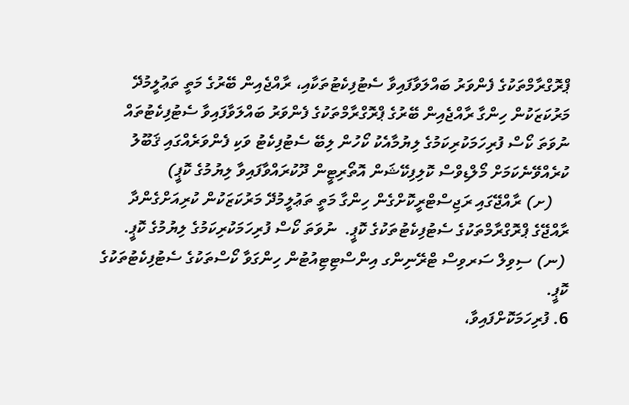ޕްރޮގްރާމްތަކުގެ ފެންވަރު ބައްލަވާފައިވާ ސެޓުފިކެޓުތަކާއި، ރާއްޖެއިން ބޭރުގެ މަތީ ތަޢުލީމުދޭ މަރުކަޒަކުން ހިންގާ ރާއްޖެއިން ބޭރުގެ ޕްރޮގްރާމްތަކުގެ ފެންވަރު ބައްލަވާފައިވާ ސެޓުފިކެޓުތައް ނުވަތަ ކޯސް ފުރިހަމަކުރިކަމުގެ ލިޔުމާއެކު ކޯހުން ލިބޭ ސެޓުފިކެޓު ވަކި ފެންވަރެއްގައި ޤަބޫލު ކުރެއްވޭނެކަމަށް މޯލްޑިވްސް ކޮލިފިކޭޝަން އޮތޯރިޓީން ދޫކުރައްވާފައިވާ ލިޔުމުގެ ކޮޕީ)
    (ށ) ރާއްޖޭގައި ރަޖިސްޓްރީކޮށްގެން ހިންގާ މަތީ ތަޢުލީމުދޭ މަރުކަޒަކުން ކުރިއަށްގެންދާ ރާއްޖޭގެ ޕްރޮގްރާމްތަކުގެ ސެޓުފިކެޓުތަކުގެ ކޮޕީ.  ނުވަތަ ކޯސް ފުރިހަމަކުރިކަމުގެ ލިޔުމުގެ ކޮޕީ.
 (ނ) ސިވިލް ސަރވިސް ޓްރޭނިންގ އިންސްޓިޓިއުޓުން ހިންގަވާ ކޯސްތަކުގެ ސެޓުފިކެޓުތަކުގެ ކޮޕީ.
6. ފުރިހަމަކޮށްފައިވާ،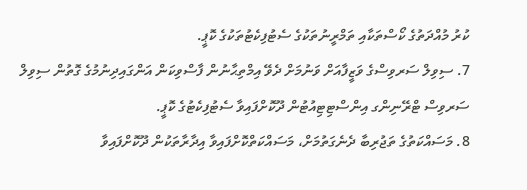ކުރު މުއްދަތުގެ ކޯސްތަކާއި ތަމްރީނުތަކުގެ ސެޓުފިކެޓުތަކުގެ ކޮޕީ.
7. ސިވިލް ސަރވިސްގެ ވަޒީފާއަށް ވަނުމަށް ދެވޭ އިމްތިޙާނުން ފާސްވިކަން އަންގައިދިނުމުގެ ގޮތުން ސިވިލް ސަރވިސް ޓްރޭނިންގ އިންސްޓިޓިއުޓުން ދޫކޮށްފައިވާ ސެޓުފިކެޓުގެ ކޮޕީ.
8. މަސައްކަތުގެ ތަޖުރިބާ ދެނެގަތުމަށް، މަސައްކަތްކޮށްފައިވާ އިދާރާތަކުން ދޫކޮށްފައިވާ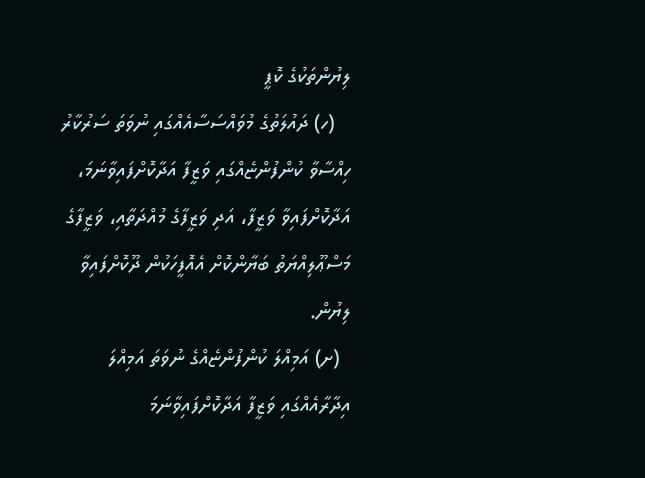ލިޔުންތަކުގެ ކޮޕީ
   (ހ) ދައުލަތުގެ މުވައްސަސާއެއްގައި ނުވަތަ ސަރުކާރު ހިއްސާވާ ކުންފުންޏެއްގައި ވަޒީފާ އަދާކޮށްފައިވާނަމަ، އަދާކޮށްފައިވާ ވަޒީފާ، އަދި ވަޒީފާގެ މުއްދަތާއި، ވަޒީފާގެ މަސްޢޫލިއްޔަތު ބަޔާންކޮށް އެއޮފީހަކުން ދޫކޮށްފައިވާ ލިޔުން.
  (ށ) އަމިއްލަ ކުންފުންޏެއްގެ ނުވަތަ އަމިއްލަ އިދާރާއެއްގައި ވަޒީފާ އަދާކޮށްފައިވާނަމަ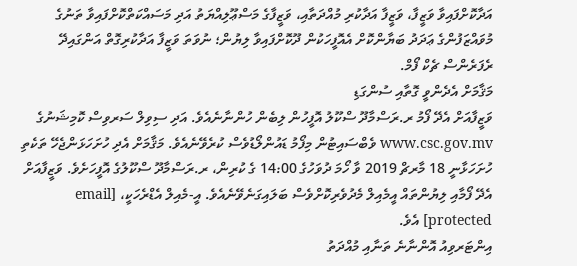އަދާކޮށްފައިވާ ވަޒީފާ، ވަޒީފާ އަދާކުރި މުއްދަތާއި، ވަޒީފާގެ މަސްޢޫލިއްޔަތު އަދި މަސައްކަތްކޮށްފައިވާ ތަނުގެ މުވައްޒަފުންގެ ޢަދަދު ބަޔާންކޮށް އެއޮފީހަކުން ދޫކޮށްފައިވާ ލިޔުން؛ ނުވަތަ ވަޒީފާ އަދާކުރިގޮތް އަންގައިދޭ ރެފަރެންސް ޗެކް ފޯމް.
މަޤާމަށް އެދެންވީ ގޮތާއި ސުންގަޑި
ވަޒީފާއަށް އެދޭ ފޯމު ރ.ރަސްމާދޫ ސްކޫލު އޮފީހުން ލިބެން ހުންނާނެއެވެ. އަދި ސިވިލް ސަރވިސް ކޮމިޝަނުގެ www.csc.gov.mv ވެބްސައިޓުން މިފޯމު ޑައުންލޯޑުވެސް ކުރެވޭނެއެވެ. މަޤާމަށް އެދި ހުށަހަޅަންޖެހޭ ތަކެތި ހުށަހަޅާނީ 18 މާރޗް 2019 ވާ ހޯމަ ދުވަހުގެ 14:00 ގެ ކުރިން، ރ.ރަސްމާދޫ ސްކޫލުގެ އޮފީހަށެވެ. ވަޒީފާއަށް އެދޭ ފޯމާއި ލިޔުންތައް އީމެއިލް މެދުވެރިކޮށްވެސް ބަލައިގަނެވޭނެއެވެ. އީ-މެއިލް އެޑްރެހަކީ، [email protected] އެވެ.
އިންޓަރވިއު އޮންނާނެ ތަނާއި މުއްދަތު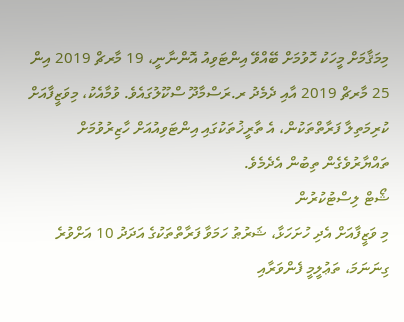މިމަޤާމަށް މީހަކު ހޮވުމަށް ބޭއްވޭ އިންޓަވިއު އޮންނާނީ، 19 މާރޗް 2019 އިން 25 މާރޗް 2019 އާއި ދެމެދު ރ.ރަސްމާދޫ ސްކޫލުގައެވެ. ވުމާއެކު، މިވަޒީފާއަށް ކުރިމަތިލާ ފަރާތްތަކުން، އެ ތާރީޚުތަކުގައި އިންޓަވިއުއަށް ހާޒިރުވުމަށް ތައްޔާރުވެގެން ތިބުން އެދެމެވެ.
ޝޯޓް ލިސްޓުކުރުން
މި ވަޒީފާއަށް އެދި ހުށަހަޅާ، ޝަރުޠު ހަމަވާ ފަރާތްތަކުގެ އަދަދު 10 އަށްވުރެ ގިނަނަމަ، ތަޢުލީމީ ފެންވަރާއި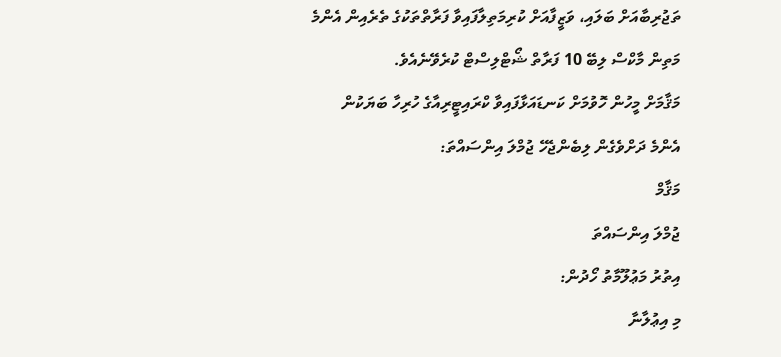ތަޖުރިބާއަށް ބަލައި، ވަޒީފާއަށް ކުރިމަތިލާފައިވާ ފަރާތްތަކުގެ ތެރެއިން އެންމެ މަތިން މާކްސް ލިބޭ 10 ފަރާތް ޝޯޓްލިސްޓް ކުރެވޭނެއެވެ.
މަޤާމަށް މީހުން ހޮވުމަށް ކަނޑައަޅާފައިވާ ކްރައިޓީރިއާގެ ހުރިހާ ބަޔަކުން އެންމެ ދަށްވެގެން ލިބެންޖެހޭ ޖުމްލަ އިންސައްތަ:
މަޤާމް
ޖުމްލަ އިންސައްތަ
އިތުރު މަޢުލޫމާތު ހޯދުން:
މި އިޢުލާނާ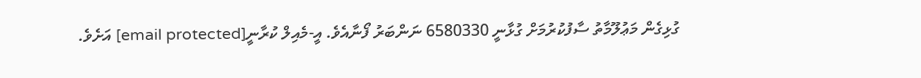ގުޅިގެން މަޢުލޫމާތު ސާފުކުރުމަށް ގުޅާނީ 6580330 ނަންބަރު ފޯނާއެވެ. އީ-މެއިލް ކުރާނީ[email protected] އަށެވެ.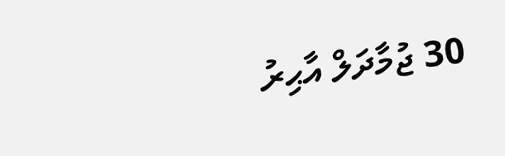30 ޖުމާދަލް އާޙިރު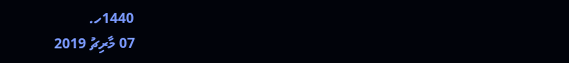1440ހ.
07 މާރިޗު 2019